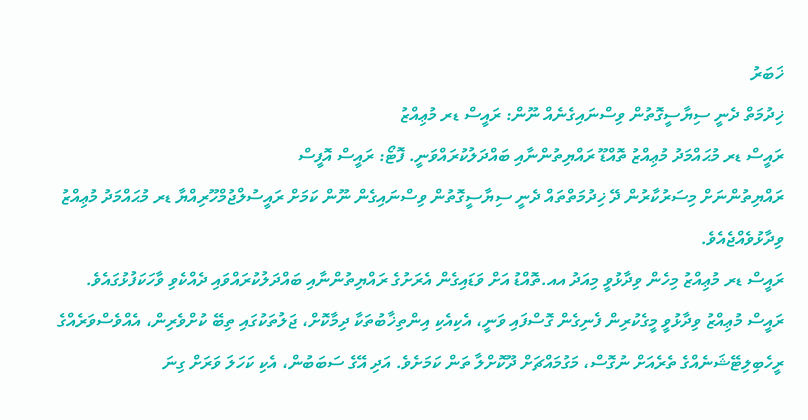ޚަބަރު
ޚިދުމަތް ދެނީ ސިޔާސީގޮތުން ވިސްނައިގެނެއް ނޫން: ރައީސް ޑރ މުޢިއްޒު
ރައީސް ޑރ މުޙައްމަދު މުޢިއްޒު ތޮއްޑޫ ރައްޔިތުންނާއި ބައްދަލުކުރައްވަނީ. ފޮޓޯ: ރައީސް އޮފީސް
ރައްޔިތުންނަށް މިސަރުކާރުން ދޭ ޚިދުމަތްތައް ދެނީ ސިޔާސީގޮތުން ވިސްނައިގެން ނޫން ކަމަށް ރައީސުލްޖުމްހޫރިއްޔާ ޑރ މުޙައްމަދު މުޢިއްޒު ވިދާޅުވެއްޖެއެވެ.
ރައީސް ޑރ މުޢިއްޒު މިހެން ވިދާޅުވީ މިއަދު އއ.ތޮއްޑު އަށް ވަޑައިގެން އެރަށުގެ ރައްޔިތުންނާއި ބައްދަލުކުރައްވައި ދެއްކެވި ވާހަކަފުޅުގައެވެ.
ރައީސް މުޢިއްޒު ވިދާޅުވީ މީގެކުރިން ފެނިގެން ގޮސްފައި ވަނީ، އެކިއެކި އިންތިޚާބުތަކާ ދިމާކޮށް، ޖަލުތަކުގައި ތިބޭ ކުށްވެރިން، އެއްވެސްވަރެއްގެ ރީހެބިލިޓޭޝަނެއްގެ ތެރެއަށް ނުގޮސް، މަގުމައްޗަށް ދޫކޮށްލާ ތަން ކަމަށެވެ. އަދި އޭގެ ސަބަބުން، އެކި ކަހަލަ ވަރަށް ގިނަ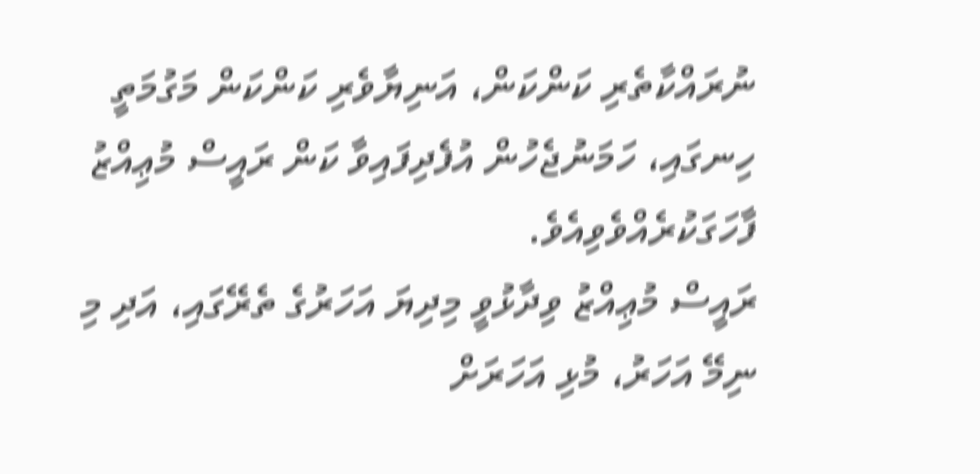ނުރައްކާތެރި ކަންކަން، އަނިޔާވެރި ކަންކަން މަގުމަތީ ހިނގައި، ހަމަނުޖެހުން އުފެދިފައިވާ ކަން ރައީސް މުޢިއްޒު ފާހަގަކުރެއްވެވިއެވެ.
ރައީސް މުޢިއްޒު ވިދާޅުވީ މިދިޔަ އަހަރުގެ ތެރޭގައި، އަދި މި ނިމޭ އަހަރު، މުޅި އަހަރަށް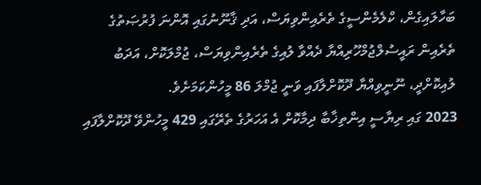ބަހާލައިގެން، ކްލެމެންސީގެ ތެރެއިންވިޔަސް، އަދި ޤާނޫނުގައި އޮންނަ ފުރުޞަތުގެ ތެރެއިން ރައީސުލްޖުމްހޫރިއްޔާ ދެއްވާ ލުއިގެ ތެރެއިންވިޔަސް، ޖުމްލަކޮށް، އަދަބު ލުއިކޮށްދީ، ނޫނީވިއްޔާ ދޫކޮށްލާފައި ވަނީ ޖުމްލަ 86 މީހުންކަމަށެވެ.
2023 ގައި ރިޔާސީ އިންތިޚާބާ ދިމާކޮށް އެ އަހަރުގެ ތެރޭގައި 429 މީހުންވޭ ދޫކޮށްލާފައި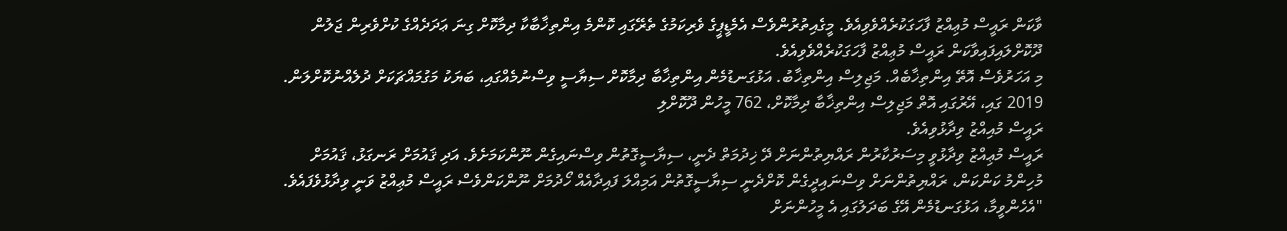ވާކަން ރައީސް މުޢިއްޒު ފާހަގަކުރެއްވެވިއެވެ. މީގެއިތުރުންވެސް އެމެޑީޕީގެ ވެރިކަމުގެ ތެރޭގައި ކޮންމެ އިންތިޚާބާކާ ދިމާކޮށް ގިނަ ޢަދަދެއްގެ ކުށްވެރިން ޖަލުން ދޫކޮށްލައިފައިވާކަން ރައީސް މުޢިއްޒު ފާހަގަކުރެއްވެވިއެވެ.
މި އަހަރުވެސް އޮތޭ އިންތިޚާބެއް. މަޖިލިސް އިންތިޚާބު. އަޅުގަނޑުމެން އިންތިޚާބާ ދިމާކޮށް ސިޔާސީ ވިސްނުމެއްގައި، ބަޔަކު މަގުމައްޗަކަށް ދުލެއްނުކޮށްލަން. 2019 ގައި، އޭރުގައި އޮތް މަޖިލިސް އިންތިޚާބާ ދިމާކޮށް، 762 މީހުން ދޫކޮށްލި
ރައީސް މުއިއްޒު ވިދާޅުވިއެވެ.
ރައީސް މުޢިއްޒު ވިދާޅުވީ މިސަރުކާރުން ރައްޔިތުންނަށް ދޭ ޚިދުމަތް ދެނީ، ސިޔާސީގޮތުން ވިސްނައިގެން ނޫންކަމަށެވެ. އަދި ޤައުމަށް ރަނގަޅު، ޤައުމަށް މުހިންމު ކަންކަން، ރައްޔިތުންނަށް ވިސްނައިދީގެން ކޮށްދެނީ ސިޔާސީގޮތުން އަމިއްލަ ފައިދާއެއް ހޯދުމަށް ނޫންކަންވެސް ރައީސް މުޢިއްޒު ވަނީ ވިދާޅުވެފައެވެ.
"އެހެންވީމާ، އަޅުގަނޑުމެން އޭގެ ބަދަލުގައި އެ މީހުންނަށް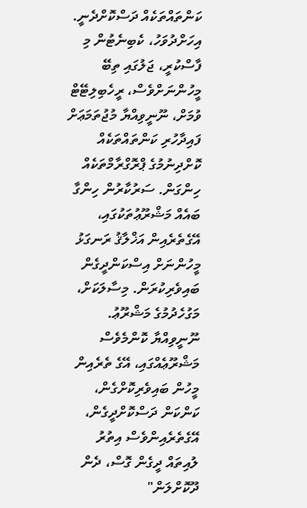ކަންތައްތަކެއް ދަސްކޮށްދެނީ. އިހަށްދުވަހު، ކެބިނެޓުން މި ފާސްކުރީ، ޖަލުގައި ތިބޭ މީހުންނަށްވެސް، ރީހެބިލިޓޭޓް ވުމަށް، ނޫނީވިއްޔާ މުޖުތަމަޢަށް ފައިދާހުރި ކަންތައްތަކެއް ކޮށްދިނުމުގެ ޕްރޮގްރާމްތަކެއް ހިންގަން. ސަރުކާރުން ހިންގާ ބައެއް މަޝްރޫޢުތަކުގައި، އޭގެތެރެއިން އަޚްލާޤު ރަނގަޅު މީހުންނަށް އިސްކަންދީގެން ބައިވެރިކުރަން. މިސާލަކަށް، މަގުހެދުމުގެ މަޝްރޫޢު. ނޫނީވިއްޔާ ކޮންމެވެސް މަޝްރޫޢެއްގައި، އޭގެ ތެރެއިން މީހުން ބައިވެރިކޮށްގެން، ކަންކަން ދަސްކޮށްދީގެން، އޭގެތެރެއިންވެސް އިތުރު ލުއިތައް ދީގެން ގޮސް، ދެން ދޫކޮށްލަން"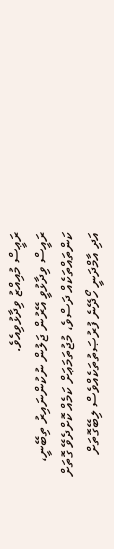ރަޢީސް މުއިއްޒު ވިދާޅުވިއެވެ.
ރައީސް ވިދާޅުވީ އޭރުން ޖަލުން ނުކުންނައިރު ތިބޭނީ، ކަންތައްތަކެއް ދަސްވެ، މުޖުތަމަޢަށް ކަމެއް ކޮށްދެވޭ ގޮތަށް އަދި އާމްދަނީ ހޯދޭނެ ފުރުޞަތުތަކެއްވެސް ލިބޭގޮތަށް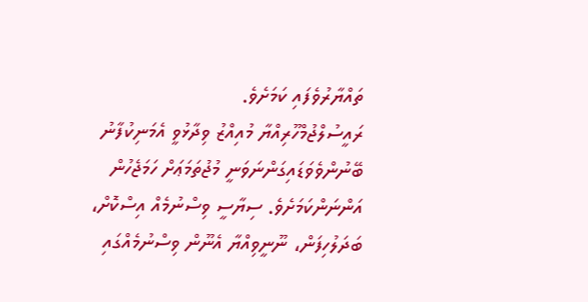ތައްޔާރުވެފައި ކަމަށެވެ.
ރައީސުލްޖުމްހޫރިއްޔާ މުއިއްޒު ވިދާޅުވީ އެމަނިކުފާނު ބޭނުންވެވަޑައިގަންނަވަނީ މުޖުތަމަޢަށް ހަމަޖެހުން އަންނަންކަމަށެވެ. ސިޔާސީ ވިސްނުމެއް އިސްކޮށް، ބަދަލުހިފަން، ނޫނީވިއްޔާ އެނޫން ވިސްނުމެއްގައި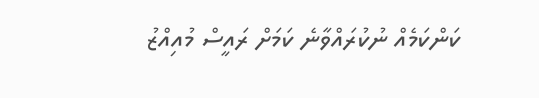ކަންކަމެއް ނުކުރައްވާނެ ކަމަށް ރައީސް މުއިއްޒު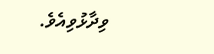ވިދާޅުވިއެވެ.